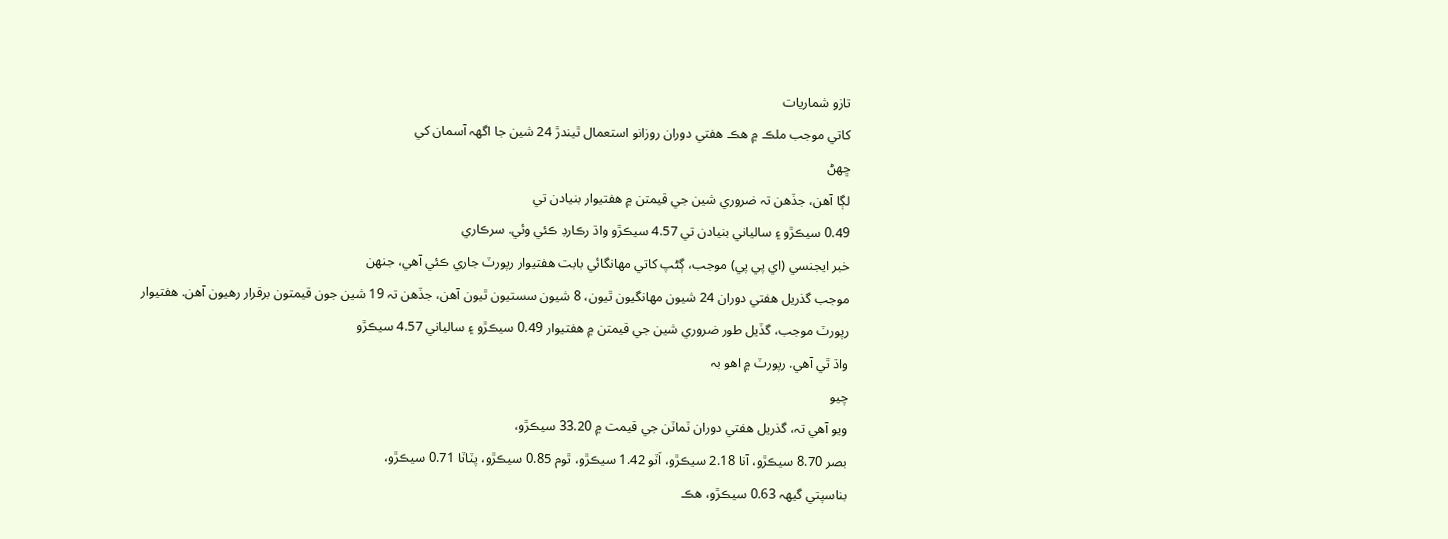تازو شماريات
کاتي موجب ملڪ ۾ هڪ هفتي دوران روزانو استعمال ٿيندڙ 24 شين جا اگهہ آسمان کي
ڇهڻ
لڳا آهن، جڏهن تہ ضروري شين جي قيمتن ۾ هفتيوار بنيادن تي
0.49 سيڪڙو ۽ سالياني بنيادن تي 4.57 سيڪڙو واڌ رڪارڊ ڪئي وئي. سرڪاري
خبر ايجنسي (اي پي پي) موجب، ڳڻپ کاتي مهانگائي بابت هفتيوار رپورٽ جاري ڪئي آهي، جنهن
موجب گذريل هفتي دوران 24 شيون مهانگيون ٿيون، 8 شيون سستيون ٿيون آهن، جڏهن تہ 19 شين جون قيمتون برقرار رهيون آهن. هفتيوار
رپورٽ موجب، گڏيل طور ضروري شين جي قيمتن ۾ هفتيوار 0.49 سيڪڙو ۽ سالياني 4.57 سيڪڙو
واڌ ٿي آهي. رپورٽ ۾ اهو بہ
چيو
ويو آهي تہ، گذريل هفتي دوران ٽماٽن جي قيمت ۾ 33.20 سيڪڙو،
بصر 8.70 سيڪڙو، آنا 2.18 سيڪڙو، اَٽو 1.42 سيڪڙو، ٿوم 0.85 سيڪڙو، پٽاٽا 0.71 سيڪڙو،
بناسپتي گيهہ 0.63 سيڪڙو، هڪ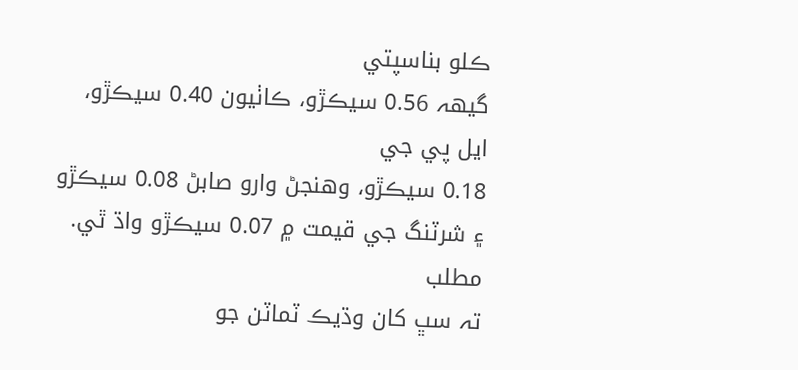ڪلو بناسپتي
گيهہ 0.56 سيڪڙو، ڪاٺيون 0.40 سيڪڙو، ايل پي جي
0.18 سيڪڙو، وهنجڻ وارو صابڻ 0.08 سيڪڙو ۽ شرٽنگ جي قيمت ۾ 0.07 سيڪڙو واڌ ٿي. مطلب
تہ سڀ کان وڌيڪ ٽماٽن جو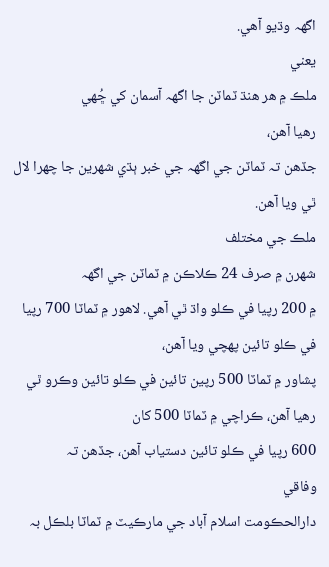اگهہ وڌيو آهي.
يعني
ملڪ ۾ هر هنڌ ٽماٽن جا اگهہ آسمان کي ڇُهي
رهيا آهن،
جڏهن تہ ٽماٽن جي اگهہ جي خبر ٻڌي شهرين جا چهرا لال ٿي ويا آهن.
ملڪ جي مختلف
شهرن ۾ صرف 24 ڪلاڪن ۾ ٽماٽن جي اگهہ
۾ 200 رپيا في ڪلو واڌ ٿي آهي. لاهور ۾ ٽماٽا 700 رپيا في ڪلو تائين پهچي ويا آهن،
پشاور ۾ ٽماٽا 500 رپين تائين في ڪلو تائين وڪرو ٿي رهيا آهن، ڪراچي ۾ ٽماٽا 500 کان
600 رپيا في ڪلو تائين دستياب آهن، جڏهن تہ
وفاقي
دارالحڪومت اسلام آباد جي مارڪيٽ ۾ ٽماٽا بلڪل بہ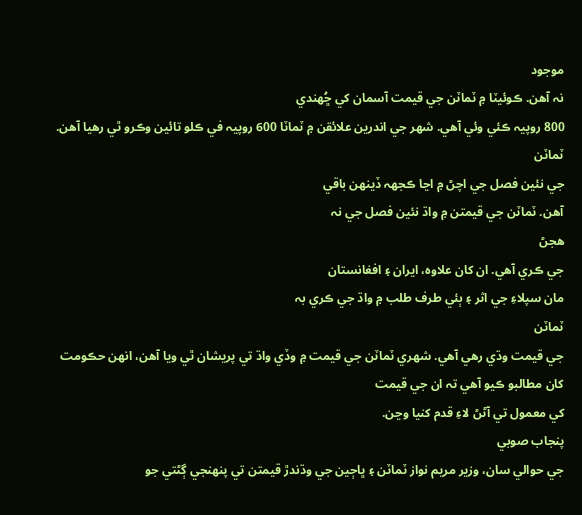موجود
نہ آهن. ڪوئيٽا ۾ ٽماٽن جي قيمت آسمان کي ڇُهندي
800 روپيہ ڪئي وئي آهي. شهر جي اندرين علائقن ۾ ٽماٽا 600 روپيہ في ڪلو تائين وڪرو ٿي رهيا آهن. ٽماٽن
جي نئين فصل جي اچڻ ۾ اڃا ڪجهہ ڏينهن باقي
آهن. ٽماٽن جي قيمتن ۾ واڌ نئين فصل جي نہ
هجڻ
جي ڪري آهي. ان کان علاوہ، ايران ۽ افغانستان
مان سپلاءِ جي اثر ۽ ٻئي طرف طلب ۾ واڌ جي ڪري بہ
ٽماٽن
جي قيمت وڌي رهي آهي. شهري ٽماٽن جي قيمت ۾ وڏي واڌ تي پريشان ٿي ويا آهن، انهن حڪومت
کان مطالبو ڪيو آهي تہ ان جي قيمت
کي معمول تي آڻڻ لاءِ قدم کنيا وڃن.
پنجاب صوبي
جي حوالي سان، وزير مريم نواز ٽماٽن ۽ ڀاڄين جي وڌندڙ قيمتن تي پنهنجي ڳڻتي جو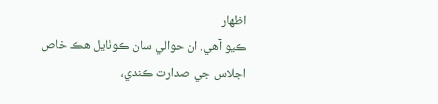اظهار
ڪيو آهي. ان حوالي سان ڪوٺايل هڪ خاص اجلاس جي صدارت ڪندي،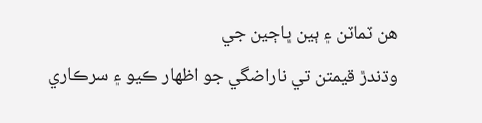هن ٽماٽن ۽ ٻين ڀاڄين جي
وڌندڙ قيمتن تي ناراضگي جو اظهار ڪيو ۽ سرڪاري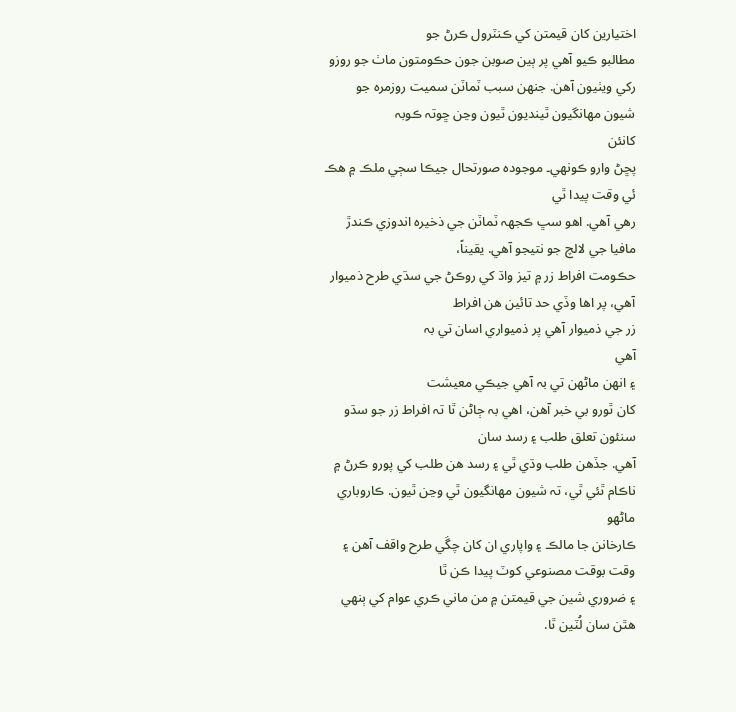اختيارين کان قيمتن کي ڪنٽرول ڪرڻ جو
مطالبو ڪيو آهي پر ٻين صوبن جون حڪومتون ماٺ جو روزو رکي ويٺيون آهن. جنهن سبب ٽماٽن سميت روزمرہ جو شيون مهانگيون ٿينديون ٿيون وڃن ڇوتہ ڪوبہ
کانئن
پڇڻ وارو ڪونهي۔ موجودہ صورتحال جيڪا سڄي ملڪ ۾ هڪ ئي وقت پيدا ٿي
رهي آهي. اهو سڀ ڪجهہ ٽماٽن جي ذخيرہ اندوزي ڪندڙ مافيا جي لالچ جو نتيجو آهي. يقيناً،
حڪومت افراط زر ۾ تيز واڌ کي روڪڻ جي سڌي طرح ذميوار آهي، پر اها وڏي حد تائين هن افراط
زر جي ذميوار آهي پر ذميواري اسان تي بہ
آهي
۽ انهن ماڻهن تي بہ آهي جيڪي معيشت
کان ٿورو بي خبر آهن، اهي بہ ڄاڻن ٿا تہ افراط زر جو سڌو سنئون تعلق طلب ۽ رسد سان
آهي. جڏهن طلب وڌي ٿي ۽ رسد هن طلب کي پورو ڪرڻ ۾ ناڪام ٿئي ٿي، تہ شيون مهانگيون ٿي وڃن ٿيون. ڪاروباري ماڻهو
ڪارخانن جا مالڪ ۽ واپاري ان کان چڱي طرح واقف آهن ۽ وقت بوقت مصنوعي کوٽ پيدا ڪن ٿا
۽ ضروري شين جي قيمتن ۾ من ماني ڪري عوام کي ٻنهي هٿن سان لُٽين ٿا.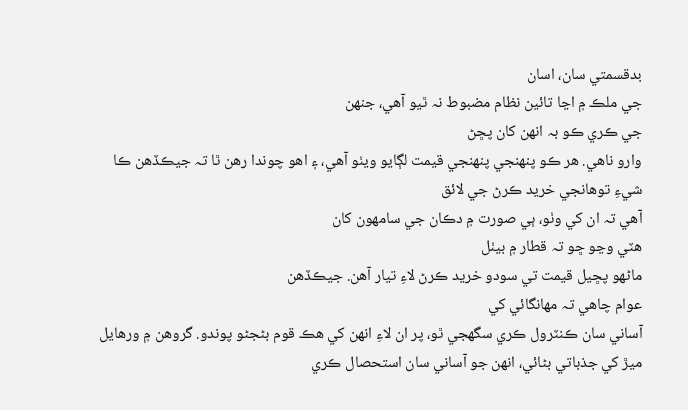بدقسمتي سان، اسان
جي ملڪ ۾ اڃا تائين نظام مضبوط نہ ٿيو آهي، جنهن
جي ڪري ڪو بہ انهن کان پڇڻ
وارو ناهي. هر ڪو پنهنجي پنهنجي قيمت لڳايو ويٺو آهي، ۽ اهو چوندا رهن ٿا تہ جيڪڏهن ڪا شيءِ توهانجي خريد ڪرڻ جي لائق
آهي تہ ان کي وٺو، ٻي صورت ۾ دڪان جي سامهون کان
هٽي وڃو ڇو تہ قطار ۾ بيٺل
ماڻهو پڇيل قيمت تي سودو خريد ڪرڻ لاءِ تيار آهن. جيڪڏهن
عوام چاهي تہ مهانگائي کي
آساني سان ڪنٽرول ڪري سگهجي ٿو، پر ان لاءِ انهن کي هڪ قوم بڻجڻو پوندو. گروهن ۾ ورهايل
ميڙ کي جذباتي بڻائي، انهن جو آساني سان استحصال ڪري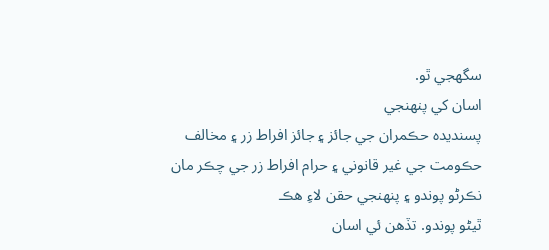سگهجي ٿو.
اسان کي پنهنجي
پسنديدہ حڪمران جي جائز ۽ جائز افراط زر ۽ مخالف
حڪومت جي غير قانوني ۽ حرام افراط زر جي چڪر مان نڪرڻو پوندو ۽ پنهنجي حقن لاءِ هڪ
ٿيڻو پوندو. تڏهن ئي اسان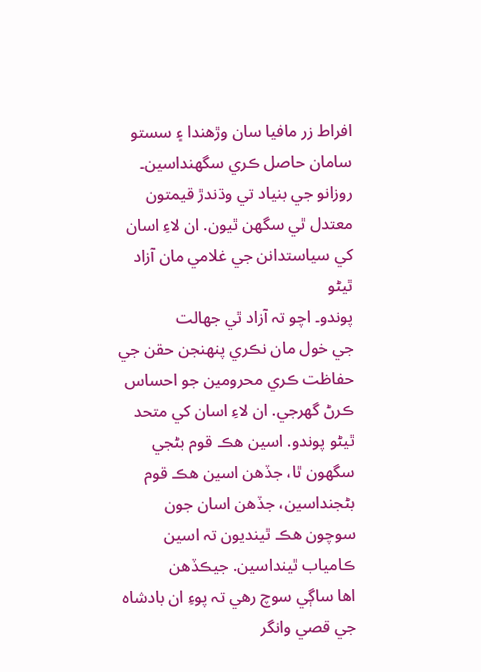افراط زر مافيا سان وڙهندا ۽ سستو سامان حاصل ڪري سگهنداسين۔
روزانو جي بنياد تي وڌندڙ قيمتون معتدل ٿي سگهن ٿيون. ان لاءِ اسان کي سياستدانن جي غلامي مان آزاد ٿيڻو
پوندو۔ اچو تہ آزاد ٿي جهالت
جي خول مان نڪري پنهنجن حقن جي حفاظت ڪري محرومين جو احساس ڪرڻ گهرجي. ان لاءِ اسان کي متحد ٿيڻو پوندو. اسين هڪ قوم بڻجي
سگهون ٿا، جڏهن اسين هڪ قوم بڻجنداسين، جڏهن اسان جون سوچون هڪ ٿينديون تہ اسين ڪامياب ٿينداسين. جيڪڏهن
اها ساڳي سوچ رهي تہ پوءِ ان بادشاه جي قصي وانگر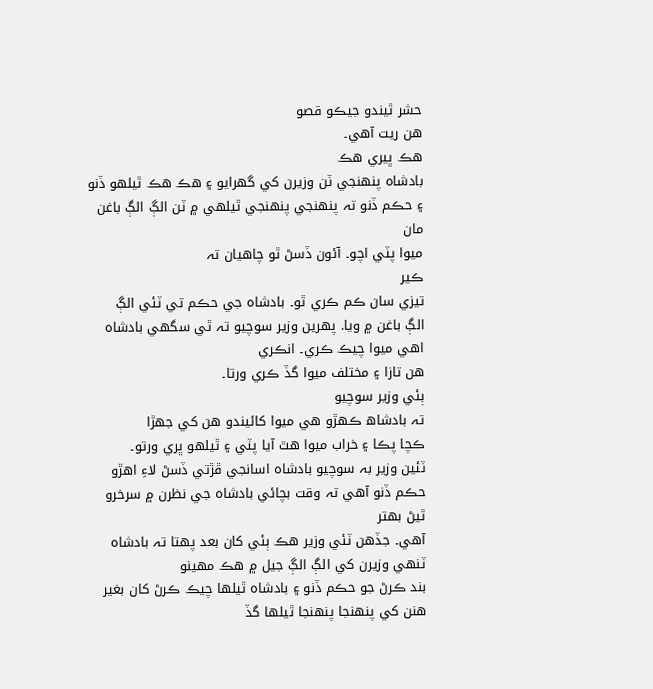حشر ٿيندو جيڪو قصو
هن ريت آهي۔
هڪ ڀيري هڪ
بادشاه پنهنجي ٽن وزيرن کي گهرايو ۽ هڪ هڪ ٿيلهو ڏنو ۽ حڪم ڏنو تہ پنهنجي پنهنجي ٿيلهي ۾ ٽن الڳ الڳ باغن مان
ميوا پٽي اچو۔ آئون ڏسڻ ٿو چاهيان تہ
ڪير
تيزي سان ڪم ڪري ٿو۔ بادشاه جي حڪم تي ٽئي الڳ
الڳ باغن ۾ ويا. پهرين وزير سوچيو تہ ٿي سگهي بادشاه اهي ميوا چيڪ ڪري۔ انڪري
هن تازا ۽ مختلف ميوا گڏ ڪري ورتا۔
ٻئي وزير سوچيو
تہ بادشاھ ڪهڙو هي ميوا کائيندو هن کي جهڙا
ڪچا پڪا ۽ خراب ميوا هٿ آيا پٽي ۽ ٿيلهو ڀري ورتو۔
ٽئين وزير بہ سوچيو بادشاه اسانجي ڦڙتي ڏسڻ لاءِ اهڙو حڪم ڏنو آهي تہ وقت بچائي بادشاه جي نظرن ۾ سرخرو ٿيڻ بهتر
آهي۔ جڏهن ٽئي وزير هڪ ٻئي کان بعد پهتا تہ بادشاه ٽنهي وزيرن کي الڳ الڳ جيل ۾ هڪ مهينو
بند ڪرڻ جو حڪم ڏنو ۽ بادشاه ٿيلها چيڪ ڪرڻ کان بغير هنن کي پنهنجا پنهنجا ٿيلها گڏ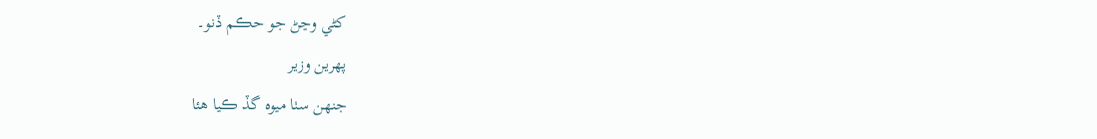کڻي وڃڻ جو حڪم ڏنو۔
پهرين وزير
جنهن سٺا ميوہ گڏ ڪيا هئا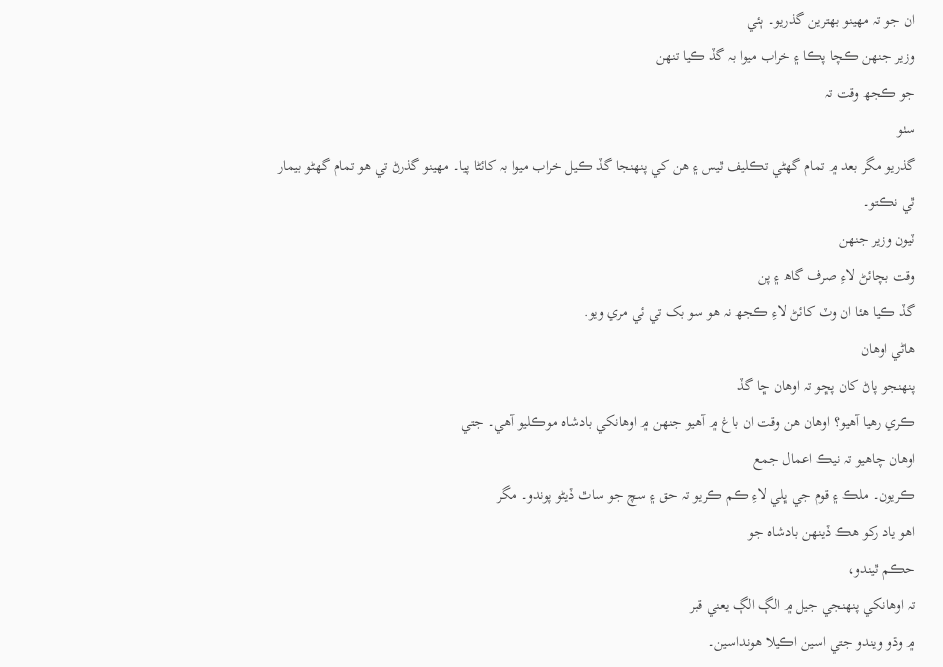ان جو تہ مهينو بهترين گذريو۔ ٻئي
وزير جنهن ڪچا پڪا ۽ خراب ميوا بہ گڏ ڪيا تنهن
جو ڪجھ وقت تہ
سٺو
گذريو مگر بعد ۾ تمام گهڻي تڪليف ٿيس ۽ هن کي پنهنجا گڏ ڪيل خراب ميوا بہ کائڻا پيا۔ مهينو گذرڻ تي هو تمام گهڻو بيمار
ٿي نڪتو۔
ٽيون وزير جنهن
وقت بچائڻ لاءِ صرف گاھ ۽ پن
گڏ ڪيا هئا ان وٽ کائڻ لاءِ ڪجھ نہ هو سو بک تي ئي مري ويو.
هاڻي اوهان
پنهنجو پاڻ کان پڇو تہ اوهان ڇا گڏ
ڪري رهيا آهيو؟ اوهان هن وقت ان باغ ۾ آهيو جنهن ۾ اوهانکي بادشاه موڪليو آهي۔ جتي
اوهان چاهيو تہ نيڪ اعمال جمع
ڪريون۔ ملڪ ۽ قوم جي ڀلي لاءِ ڪم ڪريو تہ حق ۽ سچ جو ساٿ ڏيڻو پوندو۔ مگر
اھو ياد رکو هڪ ڏينهن بادشاه جو
حڪم ٿيندو،
تہ اوهانکي پنهنجي جيل ۾ الڳ الڳ يعني قبر
۾ وڌو ويندو جتي اسين اڪيلا هونداسين۔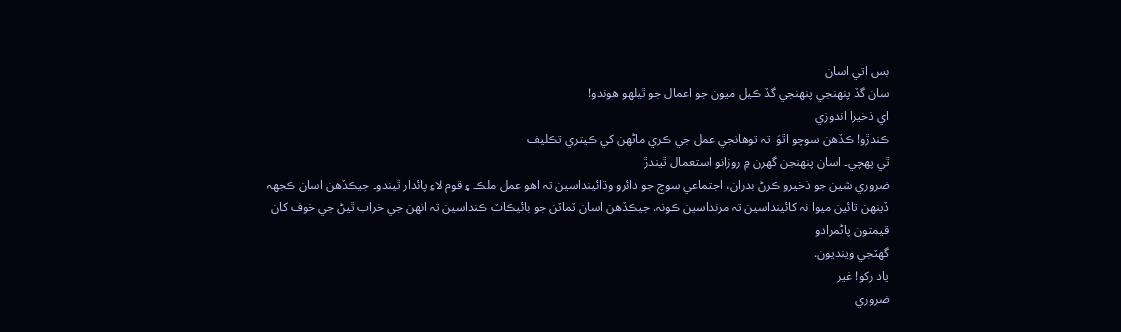بس اتي اسان
سان گڏ پنهنجي پنهنجي گڏ ڪيل ميون جو اعمال جو ٿيلهو هوندو!
اي ذخيرا اندوزي
ڪندڙو! ڪڏهن سوچو اٿوَ  تہ توهانجي عمل جي ڪري ماڻهن کي ڪيتري تڪليف
ٿي پهچي۔ اسان پنهنجن گهرن ۾ روزانو استعمال ٿيندڙ
ضروري شين جو ذخيرو ڪرڻ بدران، اجتماعي سوچ جو دائرو وڌائينداسين تہ اهو عمل ملڪ ۽ قوم لاءِ پائدار ٿيندو۔ جيڪڏهن اسان ڪجهہ ڏينهن تائين ميوا نہ کائينداسين تہ مرنداسين ڪونہ. جيڪڏهن اسان ٽماٽن جو بائيڪاٽ ڪنداسين تہ انهن جي خراب ٿيڻ جي خوف کان قيمتون پاڻمرادو
گهٽجي وينديون.
ياد رکو! غير
ضروري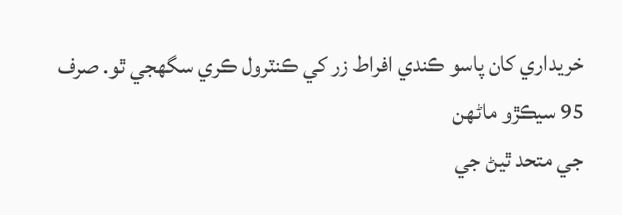خريداري کان پاسو ڪندي افراط زر کي ڪنٽرول ڪري سگهجي ٿو. صرف 95 سيڪڙو ماڻهن
جي متحد ٿيڻ جي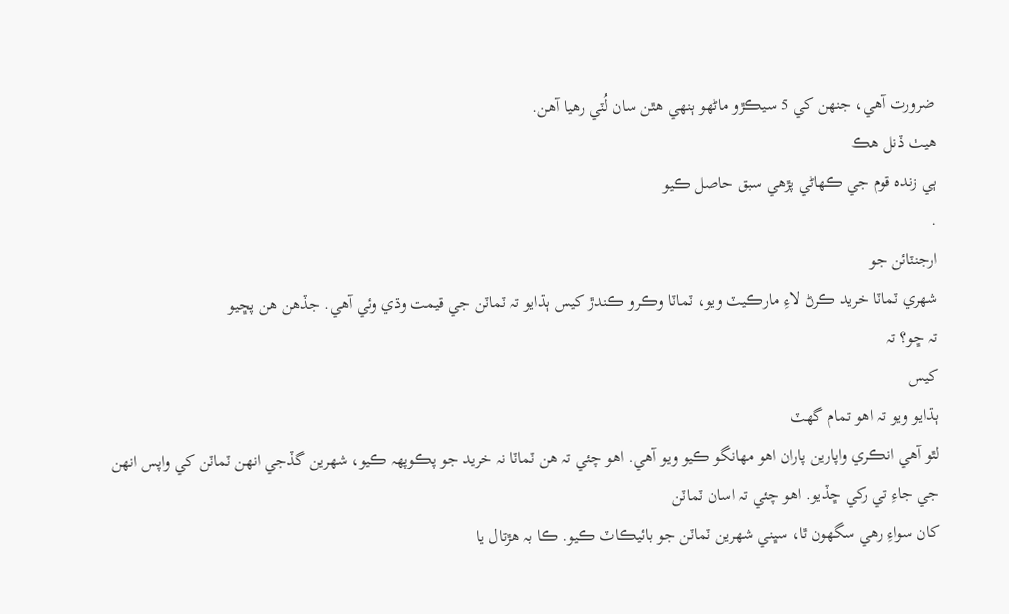ضرورت آهي، جنهن کي 5 سيڪڙو ماڻهو ٻنهي هٿن سان لُٽي رهيا آهن.
هيٺ ڏنل هڪ
ٻي زندہ قوم جي ڪهاڻي پڙهي سبق حاصل ڪيو
.
ارجنٽائن جو
شهري ٽماٽا خريد ڪرڻ لاءِ مارڪيٽ ويو، ٽماٽا وڪرو ڪندڙ کيس ٻڌايو تہ ٽماٽن جي قيمت وڌي وئي آهي. جڏهن هن پڇيو
تہ ڇو؟ تہ
کيس
ٻڌايو ويو تہ اهو تمام گهٽ
لٿو آهي انڪري واپارين پاران اهو مهانگو ڪيو ويو آهي. اهو چئي تہ هن ٽماٽا نہ خريد جو پڪوپهہ ڪيو، شهرين گڏجي انهن ٽماٽن کي واپس انهن
جي جاءِ تي رکي ڇڏيو. اهو چئي تہ اسان ٽماٽن
کان سواءِ رهي سگهون ٿا، سڀني شهرين ٽماٽن جو بائيڪاٽ ڪيو. ڪا بہ هڙتال يا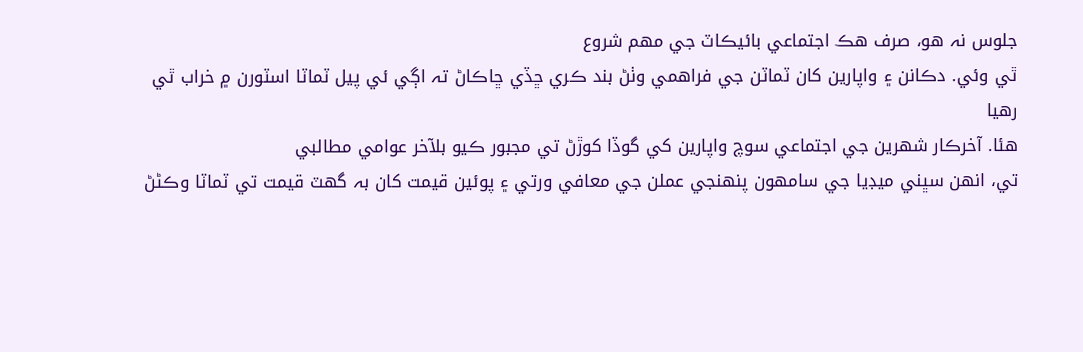جلوس نہ هو، صرف هڪ اجتماعي بائيڪاٽ جي مهم شروع
ٿي وئي. دڪانن ۽ واپارين کان ٽماٽن جي فراهمي وٺڻ بند ڪري ڇڏي ڇاڪاڻ تہ اڳي ئي پيل ٽماٽا اسٽورن ۾ خراب ٿي رهيا
هئا. آخرڪار شهرين جي اجتماعي سوچ واپارين کي گوڏا کوڙڻ تي مجبور ڪيو بلآخر عوامي مطالبي
تي، انهن سڀني ميڊيا جي سامهون پنهنجي عملن جي معافي ورتي ۽ پوئين قيمت کان بہ گهٽ قيمت تي ٽماٽا وڪڻڻ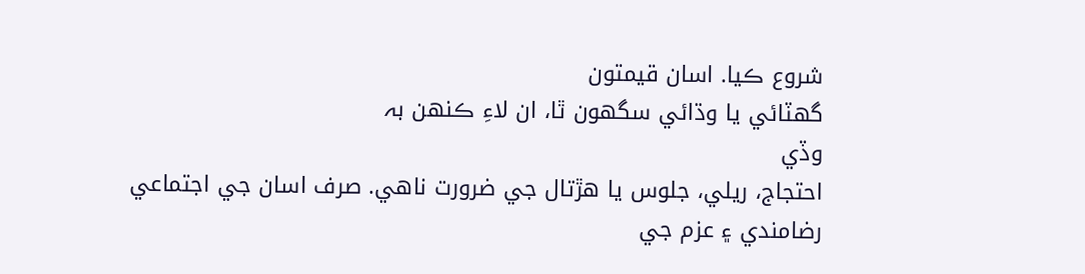شروع ڪيا. اسان قيمتون
گهٽائي يا وڌائي سگهون ٿا، ان لاءِ ڪنهن بہ
وڏي
احتجاج، ريلي، جلوس يا هڙتال جي ضرورت ناهي. صرف اسان جي اجتماعي رضامندي ۽ عزم جي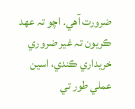ضرورت آهي. اچو تہ عهد ڪريون تہ غير ضروري خريداري ڪندي، اسين عملي طور تي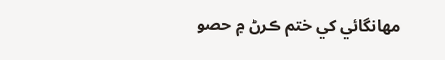مهانگائي کي ختم ڪرڻ ۾ حصو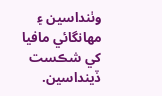وٺنداسين ۽ مهانگائي مافيا کي شڪست ڏينداسين.